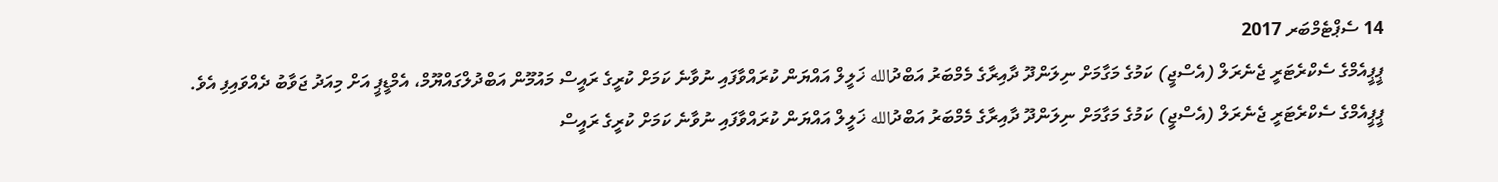14 ސެޕްޓެމްބަރ 2017
ޕީޕީއެމްގެ ސެކްރެޓަރީ ޖެނެރަލް (އެސްޖީ) ކަމުގެ މަގާމަށް ނިލަންދޫ ދާއިރާގެ މެމްބަރު އަބްދުالله ޚަލީލް އައްޔަން ކުރައްވާފައި ނުވާނެ ކަމަށް ކުރީގެ ރައީސް މައުމޫން އަބްދުލްގައްޔޫމް، އެމްޑީޕީ އަށް މިއަދު ޖަވާބު ދެއްވައިފި އެވެ.
ޕީޕީއެމްގެ ސެކްރެޓަރީ ޖެނެރަލް (އެސްޖީ) ކަމުގެ މަގާމަށް ނިލަންދޫ ދާއިރާގެ މެމްބަރު އަބްދުالله ޚަލީލް އައްޔަން ކުރައްވާފައި ނުވާނެ ކަމަށް ކުރީގެ ރައީސް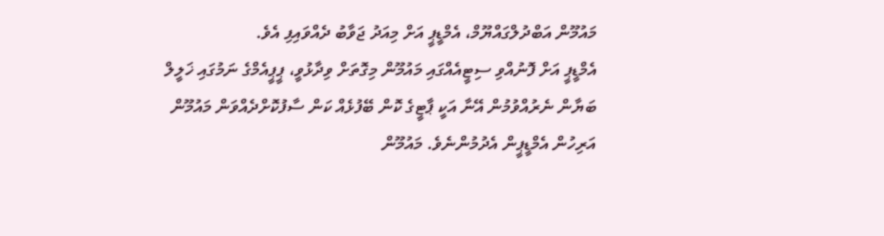މައުމޫން އަބްދުލްގައްޔޫމް، އެމްޑީޕީ އަށް މިއަދު ޖަވާބު ދެއްވައިފި އެވެ.
އެމްޑީޕީ އަށް ފޮނުއްވި ސިޓީއެއްގައި މައުމޫން މިގޮތަށް ވިދާޅުވީ، ޕީޕީއެމްގެ ނަމުގައި ޚަލީލް ބަޔާން ނެރުއްވުމުން އޭނާ އަކީ ޕާޓީގެ ކޮން ބޭފުޅެއް ކަން ސާފުކޮށްދެއްވަން މައުމޫން އަރިހުން އެމްޑީޕީން އެދުމުންނެވެ. މައުމޫން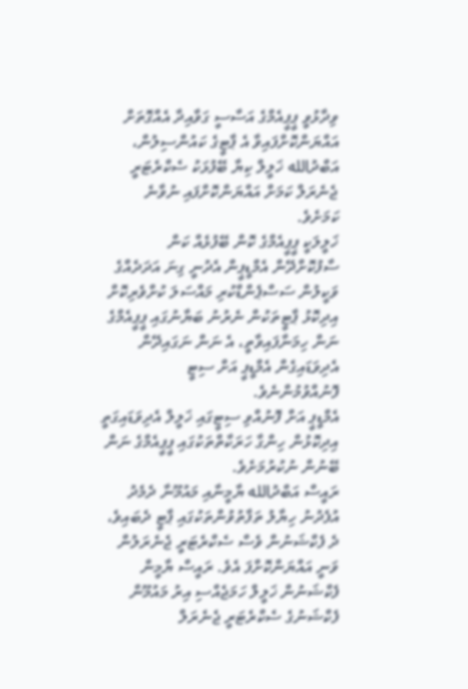ވިދާޅުވީ ޕީޕީއެމްގެ އަސާސީ ގަވާއިދާ އެއްގޮތަށް އައްޔަންކޮށްފައިވާ އެ ޕާޓީގެ ކައުންސިލުން، އަބްދުالله ޚަލީލް ކިޔާ ބޭފުޅަކު ސެކްރެޓަރީ ޖެނެރަލް ކަމަށް އައްޔަންކޮށްފައި ނުވާނެ ކަމަށެވެ.
ޚަލީލަކީ ޕީޕީއެމްގެ ކޮން ބޭފުޅެއް ކަން ސާފުކޮށްދޭން އެމްޑީޕީން އެދުނީ ގިނަ އަދަދެއްގެ ވަކީލުން ސަސްޕެންޑްކުރި މައްސަލަ ކުށްވެރިކޮށް އިދިކޮޅު ޕާޓީތަކުން ނެރުނު ބަޔާނުގައި ޕީޕީއެމްގެ ނަން ހިމަނާފައިވާތީ، އެ ނަން ނަގައިދޭން އެދިވަޑައިގެން އެމްޑީޕީ އަށް ސިޓީ ފޮނުއްވުމުންނެވެ.
އެމްޑީޕީ އަށް ފޮނުއްވި ސިޓީގައި ޚަލީލް އެދިވަޑައިގަތީ އިދިކޮޅުން ހިންގާ ހަރަކާތްތަކުގައި ޕީޕީއެމްގެ ނަން ބޭނުން ނުކުރުމަށެވެ.
ރައީސް އަބްދުالله ޔާމީނާއި މައުމޫނާ ދެމެދު އުފެދުނު ހިޔާލު ތަފާތުވުންތަކުގައި ޕާޓީ ދެބައިވެ، ދެ ފެކްޝަނުން ވެސް ސެކްރެޓަރީ ޖެނެރަލުން ވަނީ އައްޔަންކޮށްފަ އެވެ. ރައީސް ޔާމީން ފެކްޝަނުން ޚަލީލް ހަމަޖެއްސި އިރު މައުމޫން ފެކްޝަނުގެ ސެކްރެޓަރީ ޖެނެރަލް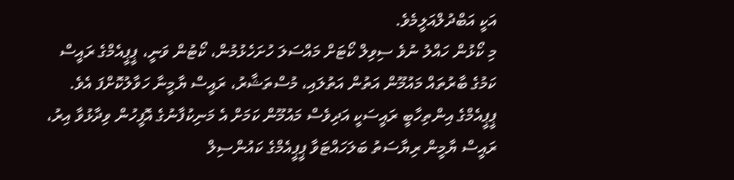އަކީ އަބްދުލްއަލީމެވެ.
މި ކޯޅުން ހައްލު ނުވެ ސިވިލް ކޯޓަށް މައްސަލަ ހުށަހެޅުމުން، ކޯޓުން ވަނީ، ޕީޕީއެމްގެ ރައީސް ކަމުގެ ބާރުތައް މައުމޫން އަތުން އަތުލައި، މުސްތަޝާރު، ރައީސް ޔާމީނާ ހަވާލުކޮށްފަ އެވެ.
ޕީޕީއެމްގެ އިންތިހާބީ ރައީސަކީ އަދިވެސް މައުމޫން ކަމަށް އެ މަނިކުފާނުގެ އޮފީހުން ވިދާޅުވާ އިރު، ރައީސް ޔާމީން ރިޔާސަތު ބަލަހައްޓަވާ ޕީޕީއެމްގެ ކައުންސިލް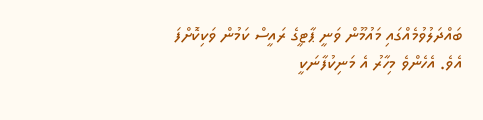ބައްދަލުވުމެއްގައި މައުމޫން ވަނީ ޕާޓީގެ ރައީސް ކަމުން ވަކިކޮށްފަ އެވެ. އެހެންވެ މިހާރު އެ މަނިކުފާނަކީ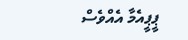ޕީޕީއެމާ އެއްވެސް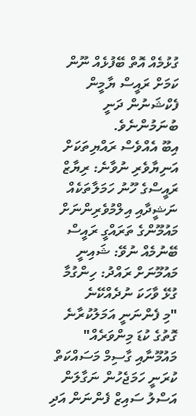ގުޅުމެއް އޮތް ބޭފުޅެއް ނޫން ކަމަށް ރައީސް ޔާމީން ފެކްޝަނުން ދަނީ ބުނަމުންނެވެ.
އިބޫ އެއްވެސް ރައްޔިތަކަށް އަނިޔާވެރި ނުވާނެ: ރިޔާޒް
ރައީސްގެ ހޫނު ހަމަލާތަކެއް ނަޝީދާއި އިލްމުވެރިންނަށް
މައުމޫންގެ ތަރައްގީ ރައީސް ބޭނުމެއް ނުވޭ: ޝައިނީ
މައުމޫނަށް ރައްދު: ހިންގުމާ ގުޅޭ ވާހަކަ ނުދެއްކޭނެ
"މި ފެންނަނީ އަމަލުކުރާނެ ގޮތުގެ ކުޑަ މިންވަރެއް"
މައުމޫނާއި ގާސިމް މަސައްކަތް ކުރަނީ ހަމަޖެހުން ނަގާލަން
އަސްލު ސައިޒް ފެންނަން އަދި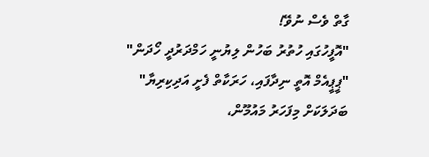ގާތް ވެސް ނުވޭ!
"އޮފީހުގައި ހުތުރު ބަހުން ލިޔުނީ ހަމްދަރުދީ ހޯދަން"
"ޕީޕީއެމް އޮތީ ނިދާފައި، ހަރަކާތް ފެށީ އަދިކިރިޔާ"
ބަދަލަކަށް މިފަހަރު މައުމޫން،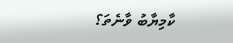ކާމިޔާބު ވާނެތަ؟